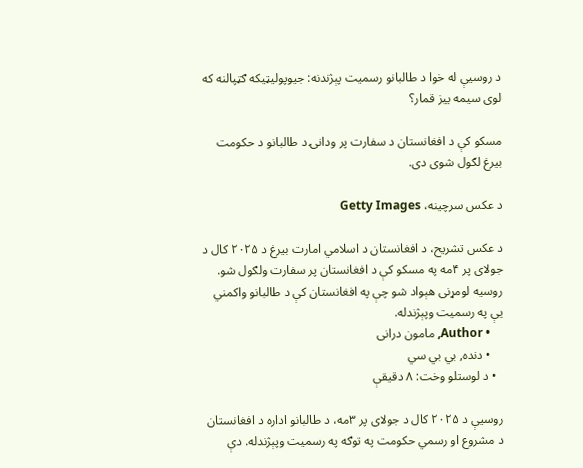د روسیې له خوا د طالبانو رسمیت پېژندنه: جیوپولیټیکه ګټپالنه که لوی سیمه ییز قمار؟

مسکو کې د افغانستان د سفارت پر ودانۍ د طالبانو د حکومت بیرغ لګول شوی دی.

د عکس سرچینه، Getty Images

د عکس تشریح، د افغانستان د اسلامي امارت بیرغ د ۲۰۲۵ کال د جولای پر ۴مه په مسکو کې د افغانستان پر سفارت ولګول شو. روسیه لومړنی هېواد شو چې په افغانستان کې د طالبانو واکمني یې په رسمیت وپېژندله.
    • Author, مامون درانی
    • دنده, بي بي سي
  • د لوستلو وخت: ۸ دقیقې

روسیې د ۲۰۲۵ کال د جولای پر ۳مه، د طالبانو اداره د افغانستان د مشروع او رسمي حکومت په توګه په رسمیت وپېژندله. دې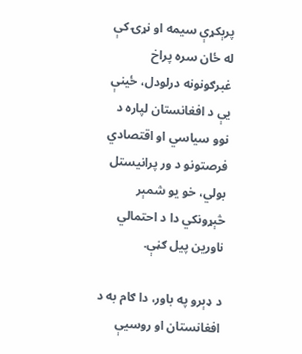پرېکړې سیمه او نړۍ کې له ځان سره پراخ غبرګونونه درلودل، ځینې یې د افغانستان لپاره د نوو سیاسي او اقتصادي فرصتونو د ور پرانیستل بولي، خو یو شمېر څېړونکي دا د احتمالي ناورین پیل ګڼې.

د ډېرو په باور، دا ګام به د افغانستان او روسیې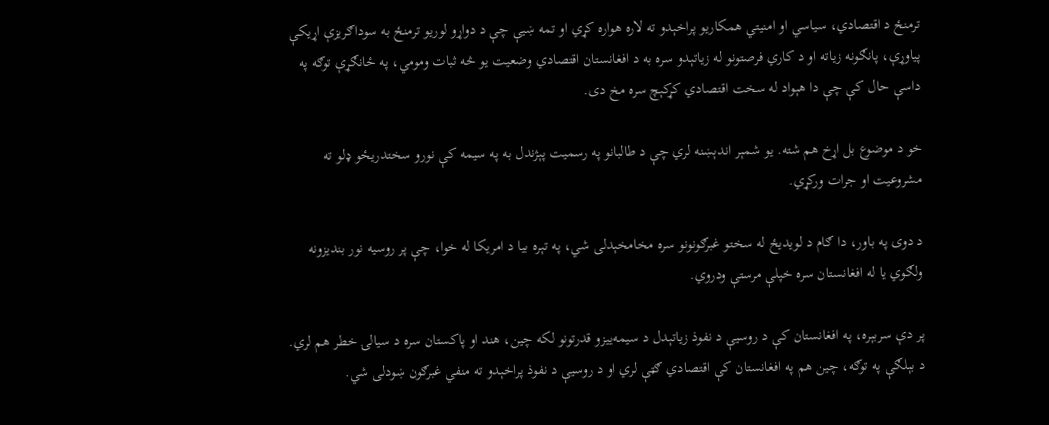ترمنځ د اقتصادي، سیاسي او امنیتي همکاریو پراخېدو ته لاره هواره کړي او تمه ښیې چې د دواړو لوریو ترمنځ به سوداګریزې اړیکې پیاوړې، پانګونه زیاته او د کاري فرصتونو له زیاتېدو سره به د افغانستان اقتصادي وضعیت یو څه ثبات ومومي، په ځانګړې توګه په داسې حال کې چې دا هېواد له سخت اقتصادي کړکېچ سره مخ دی.

خو د موضوع بل اړخ هم شته. یو شمېر اندېښنه لري چې د طالبانو په رسمیت پېژندل به په سیمه کې نورو سختدریځو ډلو ته مشروعیت او جرات ورکړي.

د دوی په باور، دا ګام د لويديځ له سختو غبرګونونو سره مخامخېدلی شي، په تېره بيا د امريکا له خوا، چې پر روسيه نور بنديزونه ولګوي يا له افغانستان سره خپلې مرستې ودروي.

پر دې سربېره، په افغانستان کې د روسيې د نفوذ زياتېدل د سيمه‌ييزو قدرتونو لکه چين، هند او پاکستان سره د سیالۍ خطر هم لري. د بېلګې په توګه، چين هم په افغانستان کې اقتصادي ګټې لري او د روسيې د نفوذ پراخېدو ته منفي غبرګون ښودلی شي.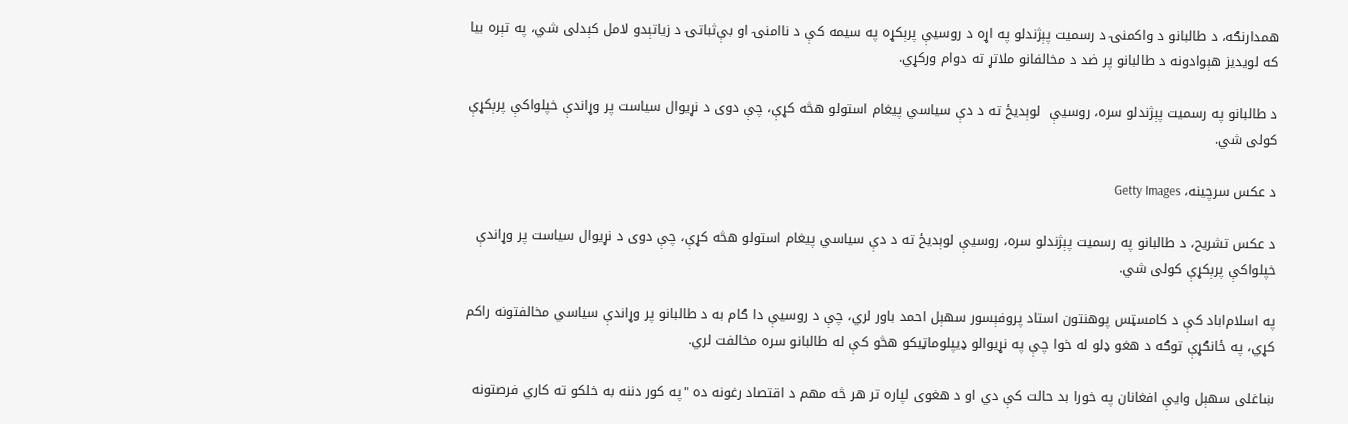همدارنګه، د طالبانو د واکمنۍ د رسميت پېژندلو په اړه د روسيې پرېکړه په سيمه کې د ناامنۍ او بې‌ثباتۍ د زياتېدو لامل کېدلی شي، په تېره بيا که لويديز هېوادونه د طالبانو پر ضد د مخالفانو ملاتړ ته دوام ورکړي.

د طالبانو په رسمیت پېژندلو سره، روسیې  لوېدیځ ته د دې سیاسي پیغام استولو هڅه کړې، چې دوی د نړیوال سیاست پر وړاندې خپلواکې پرېکړې کولی شي.

د عکس سرچینه، Getty Images

د عکس تشریح، د طالبانو په رسمیت پېژندلو سره، روسیې لوېدیځ ته د دې سیاسي پیغام استولو هڅه کړې، چې دوی د نړیوال سیاست پر وړاندې خپلواکې پرېکړې کولی شي.

په اسلام‌اباد کې د کامسټس پوهنتون استاد پروفېسور سهېل احمد باور لري، چې د روسیې دا ګام به د طالبانو پر وړاندې سیاسي مخالفتونه راکم کړي، په ځانګړې توګه د هغو ډلو له خوا چې په نړیوالو ډیپلوماټیکو هڅو کې له طالبانو سره مخالفت لري.

ښاغلی سهېل وایې افغانان په خورا بد حالت کې دي او د هغوی لپاره تر هر څه مهم د اقتصاد رغونه ده "په کور دننه به خلکو ته کاري فرصتونه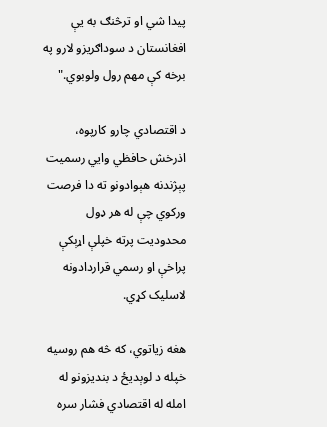پیدا شي او ترڅنګ به یې افغانستان د سوداګریزو لارو په برخه کې مهم رول ولوبوي."

د اقتصادي چارو کارپوه، اذرخش حافظي وايي رسمیت پېژندنه هېوادونو ته دا فرصت ورکوي چې له هر ډول محدودیت پرته خپلې اړېکې پراخې او رسمي قراردادونه لاسلیک کړي.

هغه زیاتوي، که څه هم روسیه خپله د لوېدیځ د بندیزونو له امله له اقتصادي فشار سره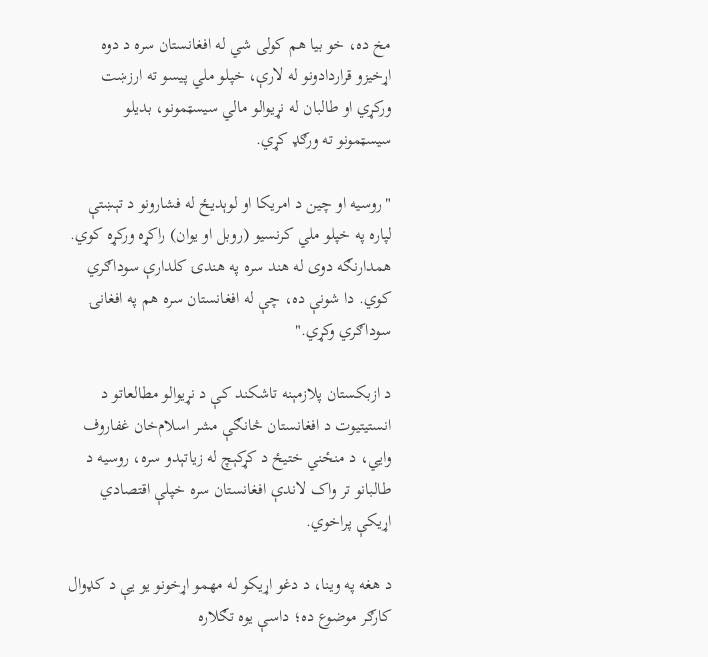مخ ده، خو بیا هم کولی شي له افغانستان سره د دوه اړخیزو قراردادونو له لارې، خپلو ملي پیسو ته ارزښت ورکړي او طالبان له نړیوالو مالي سیسټمونو، بدیلو سیسټمونو ته ورګډ کړي.

"روسیه او چین د امریکا او لوېدیځ له فشارونو د تېښتې لپاره په خپلو ملي کرنسیو (روبل او یوان) راکړه ورکړه کوي. همدارنګه دوی له هند سره په هندۍ کلدارې سوداګري کوي. دا شونې ده، چې له افغانستان سره هم په افغانۍ سوداګري وکړي."

د ازبکستان پلازمېنه تاشکند کې د نړیوالو مطالعاتو د انستیتیوت د افغانستان څانګې مشر اسلام‌خان غفاروف وایي، د منځني ختیځ د کړکېچ له زیاتېدو سره، روسیه د طالبانو تر واک لاندې افغانستان سره خپلې اقتصادي اړیکې پراخوي.

د هغه په وینا، د دغو اړیکو له مهمو اړخونو یو یې د کډوال کارګر موضوع ده؛ داسې یوه تګلاره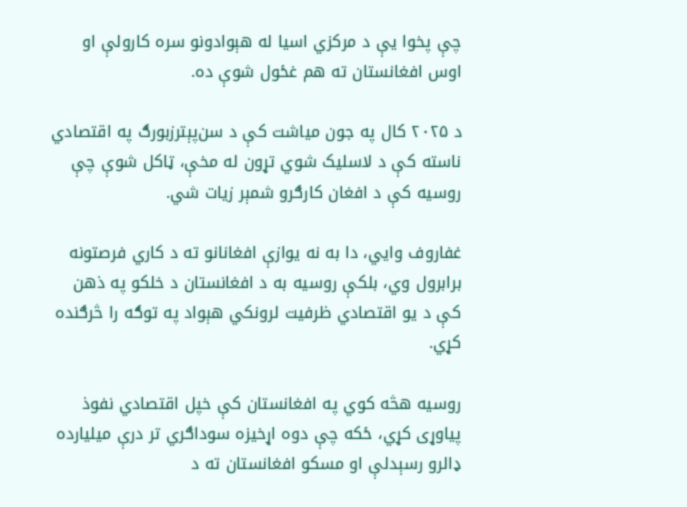چې پخوا یې د مرکزي اسیا له هېوادونو سره کارولې او اوس افغانستان ته هم غځول شوې ده.

د ۲۰۲۵ کال په جون میاشت کې د سن‌پېترزبورګ په اقتصادي ناسته کې د لاسلیک شوي تړون له مخې، ټاکل شوې چې روسیه کې د افغان کارګرو شمېر زیات شي.

غفاروف وایي، دا به نه یوازې افغانانو ته د کاري فرصتونه برابرول وي‌، بلکې روسیه به د افغانستان د خلکو په ذهن کې د یو اقتصادي ظرفیت لرونکي هېواد په توګه را څرګنده کړي.

روسیه هڅه کوي په افغانستان کې خپل اقتصادي نفوذ پیاوړی کړي، ځکه چې دوه‌ اړخیزه سوداګري تر درې میلیارده ډالرو رسېدلې او مسکو افغانستان ته د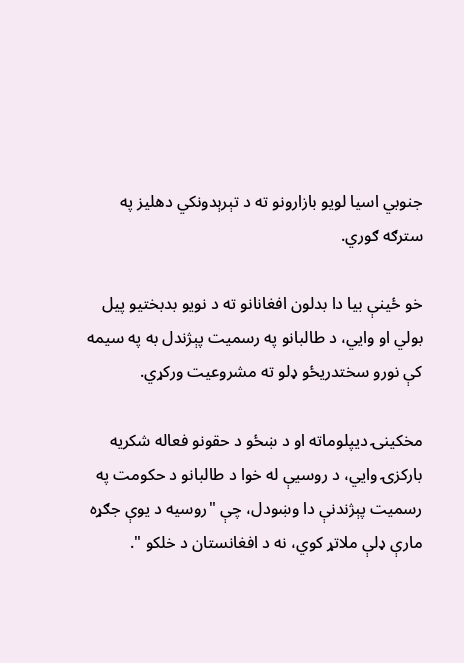جنوبي اسیا لویو بازارونو ته د تېرېدونکي دهلیز په سترګه ګوري.

خو ځینې بیا دا بدلون افغانانو ته د نويو بدبختیو پیل بولي او وايي، د طالبانو په رسمیت پېژندل به په سیمه کې نورو سختدریځو ډلو ته مشروعیت ورکړي.

مخکینۍ دیپلوماته او د ښځو د حقونو فعاله شکریه بارکزۍ وایي، د روسیې له خوا د طالبانو د حکومت په رسمیت پېژندنې دا وښودل، چې "روسیه د یوې جګړه مارې ډلې ملاتړ کوي‌، نه د افغانستان د خلکو ".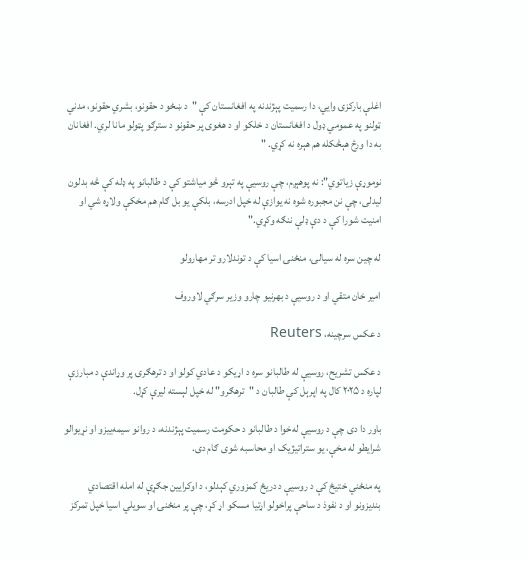اغلې بارکزۍ وایي، دا رسمیت پېژندنه په افغانستان کې "د ښځو د حقونو، بشري حقونو، مدني ټولنو په عمومي ډول د افغانستان د خلکو او د هغوی پر حقونو د سترګو پټولو مانا لري. افغانان به دا ورځ هېڅکله هم هېره نه کړي. "

نوموړې زیاتوي": نه پوهېږم، چې روسیې په تېرو څو میاشتو کې د طالبانو په ډله کې څه بدلون لیدلی، چې نن مجبوره شوه نه یوازې له خپل ادرسه، بلکې یو بل ګام هم مخکې ولاړه شي او امنیت شورا کې د دې ډلې ننګه وکړي."

له چین سره له سیالۍ، منځنۍ اسیا کې د توندلارو تر مهارولو

امیر خان متقي او د روسيې د بهرنیو چارو وزیر سرګي لاوروف

د عکس سرچینه، Reuters

د عکس تشریح، روسيې له طالبانو سره د اړيکو د عادي کولو او د ترهګرۍ پر وړاندې د مبارزې لپاره د ۲۰۲۵ کال په اپرېل کې طالبان د "ترهګرو" له خپل لېسته ليرې کړل.

باور دا دی چې د روسیې له‌خوا د طالبانو د حکومت رسميت پېژندنه، د روانو سیمه‌ییزو او نړیوالو شرایطو له مخې، یو ستراتیژیک او محاسبه شوی ګام دی.

په منځني ختیځ کې د روسیې د دریځ کمزوري کېدلو، د اوکرایین جګړې له امله اقتصادي بندیزونو او د نفوذ د ساحې پراخولو اړتیا مسکو اړ کړ، چې پر منځنۍ او سویلي اسیا خپل تمرکز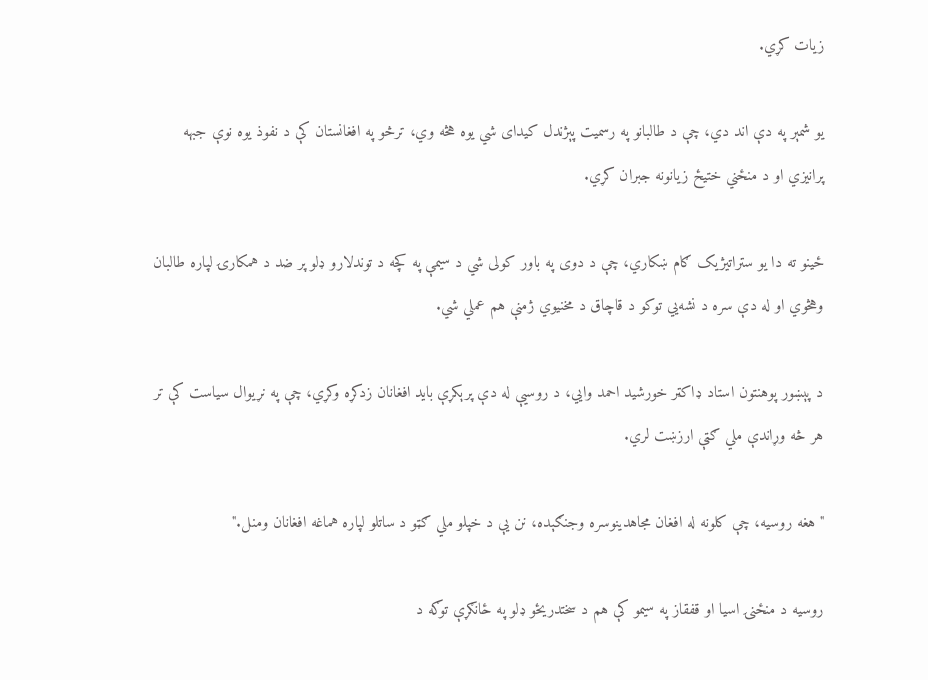زیات کړي.

یو شمېر په دې اند دي‌، چې د طالبانو په رسميت پېژندل کيدای شي یوه هڅه وي، ترڅو په افغانستان کې د نفوذ یوه نوې جبهه پرانیزي او د منځني ختیځ زیانونه جبران کړي.

ځینو ته دا یو ستراتیژیک ګام ښکاري، چې د دوی په باور کولی شي د سیمې په کچه د توندلارو ډلو پر ضد د همکارۍ لپاره طالبان وهڅوي او له دې سره د نشه‌يي توکو د قاچاق د مخنیوي ژمنې هم عملي شي.

د پېښور پوهنتون استاد ډاکټر خورشید احمد وایي، د روسیې له دې پرېکړې باید افغانان زدکړه وکړي، چې په نړیوال سیاست کې تر هر څه وړاندې ملي ګټې ارزښت لري.

"هغه روسیه، چې کلونه له افغان مجاهدینوسره وجنګېده، نن یې د خپلو ملي ګټو د ساتلو لپاره هماغه افغانان ومنل."

روسيه د منځنۍ اسيا او قفقاز په سيمو کې هم د سختدريځو ډلو په ځانګړې توګه د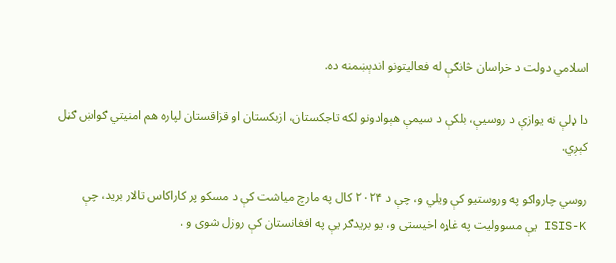اسلامي دولت د خراسان څانګې له فعالیتونو اندېښمنه ده.

دا ډلې نه یوازې د روسیې، بلکې د سیمې هېوادونو لکه تاجکستان، ازبکستان او قزاقستان لپاره هم امنیتي ګواښ ګڼل کېږي.

روسي چارواکو په وروستیو کې ویلي و، چې د ۲۰۲۴ کال په مارچ مياشت کې د مسکو پر کاراکاس تالار بريد، چې ISIS-K يې مسووليت په غاړه اخیستی و، یو بریدګر یې په افغانستان کې روزل شوی و .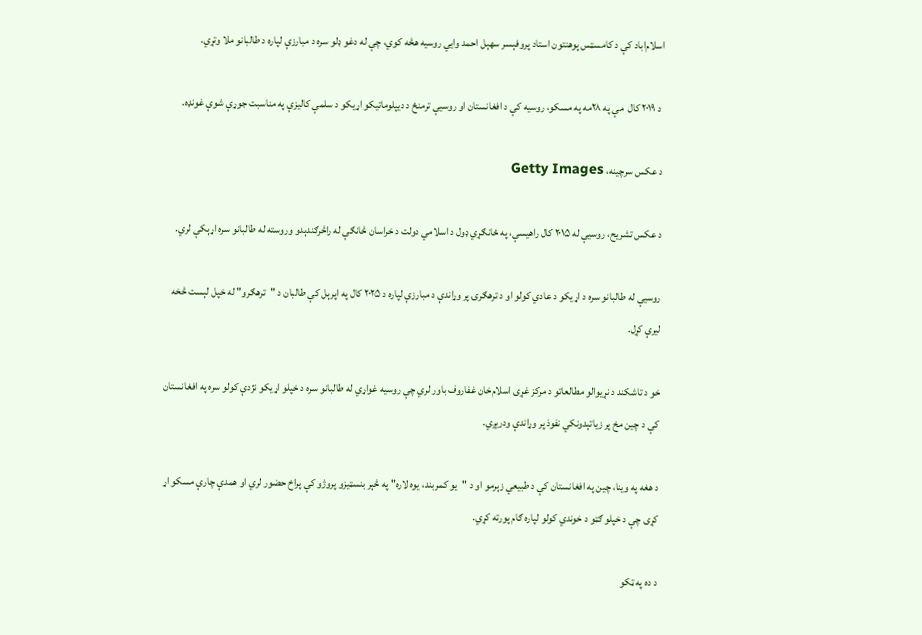اسلام‌اباد کې د کامسټس پوهنتون استاد پروفېسر سهېل احمد وایي روسیه هڅه کوي، چې له دغو ډلو سره د مبارزې لپاره د طالبانو ملا وتړي‌.

 د ۲۰۱۹ کال  مې په ۲۸مه په مسکو، روسیه کې د افغانستان او روسيې ترمنځ د دیپلوماتیکو اړیکو د سلمې کالیزې په مناسبت جوړې شوې غونډه.

د عکس سرچینه، Getty Images

د عکس تشریح، روسيې له ۲۰۱۵ کال راهيسې، په ځانګړي ډول د اسلامي دولت د خراسان څانګې له راڅرګندېدو وروسته له طالبانو سره اړېکې لري.

روسيې له طالبانو سره د اړيکو د عادي کولو او د ترهګرۍ پر وړاندې د مبارزې لپاره د ۲۰۲۵ کال په اپرېل کې طالبان د "ترهګرو" له خپل لېست څخه ليرې کړل.

خو د تاشکند د نړیوالو مطالعاتو د مرکز غړی اسلام‌خان غفاروف باور لري چې روسیه غواړي له طالبانو سره د خپلو اړیکو نژدې کولو سره په افغانستان کې د چین مخ پر زیاتېدونکي نفوذ پر وړاندې ودریږي.

د هغه په وینا، چین په افغانستان کې د طبیعي زېرمو او د "یو کمربند، یوه لاره" په څېر بنسټیزو پروژو کې پراخ حضور لري او همدې چارې مسکو اړ کړی چې د خپلو ګټو د خوندي کولو لپاره ګام پورته کړي.

د ده په ټکو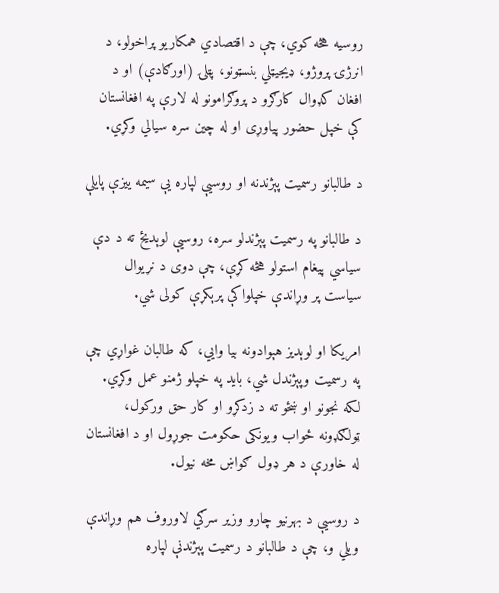روسیه هڅه کوي، چې د اقتصادي همکاریو پراخولو، د انرژۍ پروژو، ډیجیټلي بنسټونو، پټلۍ (اورګادې) او د افغان کډوال کارګرو د پروګرامونو له لارې په افغانستان کې خپل حضور پیاوړی او له چین سره سیالي وکړي.

د طالبانو رسميت پېژندنه او روسیې لپاره یې سیمه‌ ییزې پایلې

د طالبانو په رسمیت پېژندلو سره، روسیې لوېدیځ ته د دې سیاسي پیغام استولو هڅه کړې، چې دوی د نړیوال سیاست پر وړاندې خپلواکې پرېکړې کولی شي.

امریکا او لوېدیز هېوادونه بیا وایي، که طالبان غواړي چې په رسمیت وپېژندل شي‌، باید په خپلو ژمنو عمل وکړي. لکه نجونو او ښځو ته د زدکړو او کار حق ورکول، ټولګډونه ځواب ویونکی حکومت جوړول او د افغانستان له خاورې د هر ډول ګواښ مخه نیول.

د روسيې د بهرنيو چارو وزير سرګي لاوروف هم وړاندې ويلي و، چې د طالبانو د رسميت پېژندنې لپاره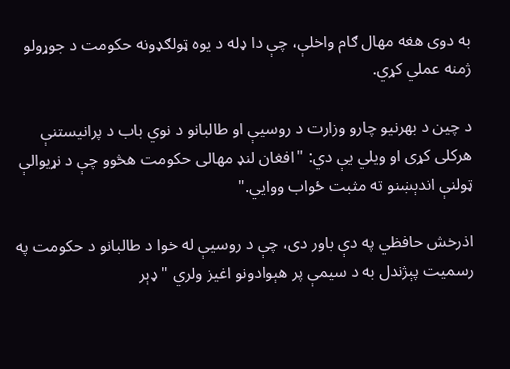به دوی هغه مهال ګام واخلې، چې دا ډله د يوه ټولګډونه حکومت د جوړولو ژمنه عملي کړي.

د چین د بهرنیو چارو وزارت د روسیې او طالبانو د نوي باب د پرانیستنې هرکلی کړی او ویلي یې دي: "افغان لنډ مهالی حکومت هڅوو چې د نړیوالې ټولنې اندېښنو ته مثبت ځواب ووایي."

اذرخش حافظي په دې باور دی، چې د روسیې له خوا د طالبانو د حکومت په رسمیت پېژندل به د سیمې پر هېوادونو اغیز ولري‌ " ډېر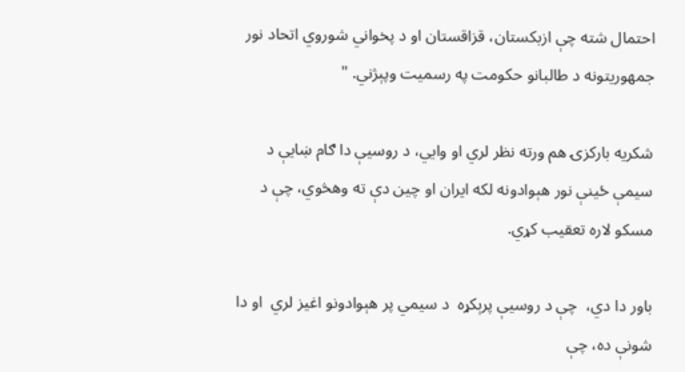احتمال شته چې ازبکستان، قزاقستان او د پخواني شوروي اتحاد نور جمهوریتونه د طالبانو حکومت په رسمیت وپېژني. "

شکریه بارکزۍ هم ورته نظر لري‌ او وایي، د روسیې دا ګام ښایې د سیمې ځینې نور هېوادونه لکه ایران او چین دې ته وهڅوي، چې د مسکو لاره تعقیب کړي‌.

باور دا دي،  چې د روسیې پرېکړه  د سیمي‌ پر هېوادونو اغیز لري ‌ او دا شونې ده، چې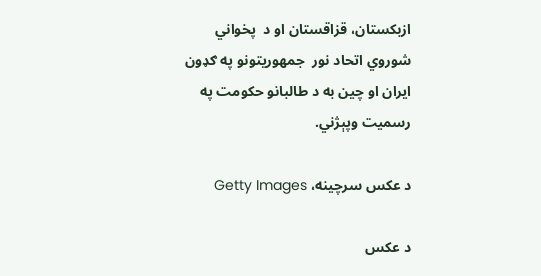ازبکستان، قزاقستان او د  پخواني شوروي اتحاد نور  جمهوریتونو په ګډون ایران او چین به د طالبانو حکومت په رسمیت وپېژني.

د عکس سرچینه، Getty Images

د عکس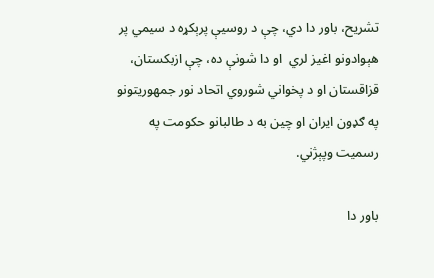تشریح، باور دا دي، چې د روسیې پرېکړه د سیمي‌ پر هېوادونو اغیز لري ‌ او دا شونې ده، چې ازبکستان، قزاقستان او د پخواني شوروي اتحاد نور جمهوریتونو په ګډون ایران او چین به د طالبانو حکومت په رسمیت وپېژني.

باور دا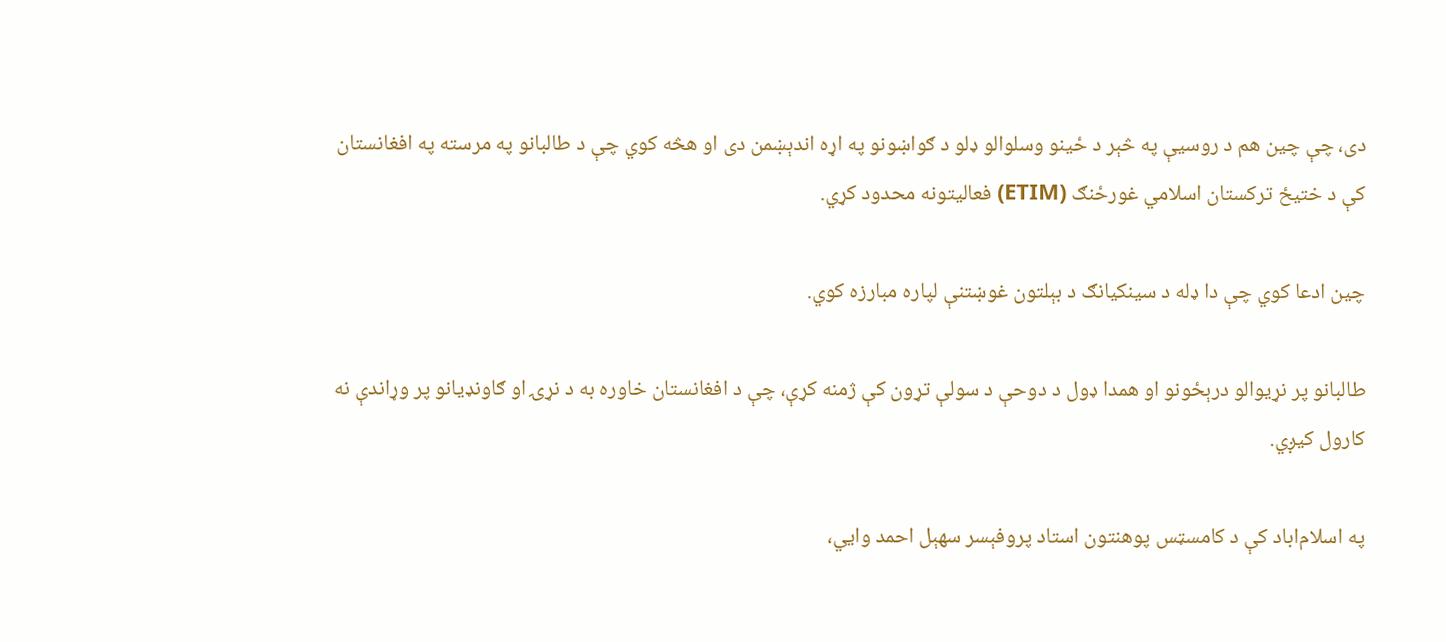دی، چې چین هم د روسیې په څېر د ځینو وسلوالو ډلو د ګواښونو په اړه اندېښمن دی او هڅه کوي‌ چې د طالبانو په مرسته په افغانستان کې د ختیځ ترکستان اسلامي غورځنګ (ETIM) فعالیتونه محدود کړي.

چین ادعا کوي چې دا ډله د سینکیانګ د بېلتون غوښتنې لپاره مبارزه کوي.

طالبانو پر نړیوالو درېځونو او همدا ډول د دوحې د سولې تړون کې ژمنه کړې، چې د افغانستان خاوره به د نړۍ او ګاونډیانو پر وړاندې نه کارول کیږي‌.

په اسلام‌اباد کې د کامسټس پوهنتون استاد پروفېسر سهېل احمد وايي،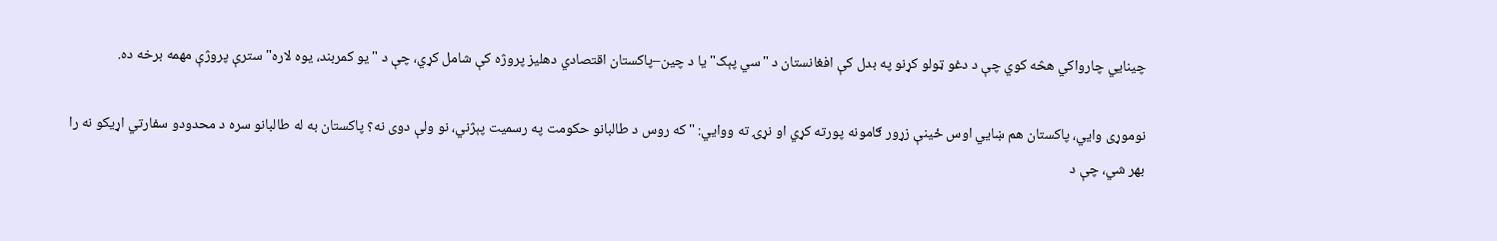چینايي چارواکي هڅه کوي چې د دغو ټولو کړنو په بدل کې افغانستان د "سي پېک" یا د چین–پاکستان اقتصادي دهلیز پروژه کې شامل کړي، چې د "یو کمربند، یوه لاره" سترې پروژې مهمه برخه ده.

نوموړی وایي، پاکستان هم ښايي اوس ځینې زړور ګامونه پورته کړي او نړۍ ته ووايي: "که روس د طالبانو حکومت په رسمیت پېژني، نو ولې دوی نه؟ پاکستان به له طالبانو سره د محدودو سفارتي اړیکو نه را بهر شي، چې د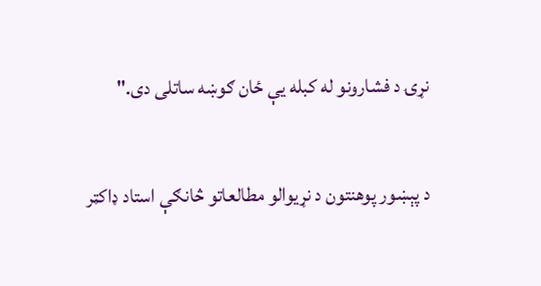نړۍ د فشارونو له کبله یې ځان ګوښه ساتلی دی."

د پېښور پوهنتون د نړیوالو مطالعاتو څانګې استاد ډاکټر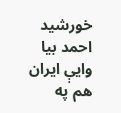خورشید احمد بیا وایې ایران هم په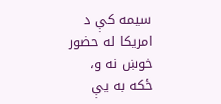سیمه کې د امریکا له حضور خوښ نه و، ځکه به یې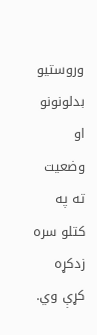وروستیو بدلونونو او وضعیت ته په کتلو سره زدکړه کړې وي‌.